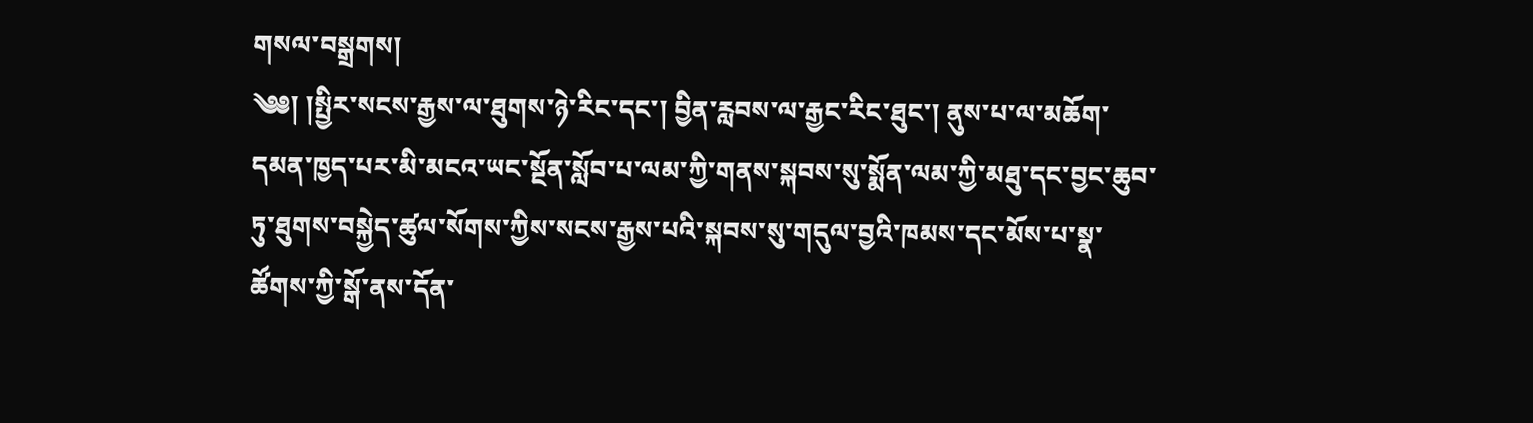གསལ་བསྒྲགས།
༄༅། །སྤྱིར་སངས་རྒྱས་ལ་ཐུགས་ཉེ་རིང་དང་། བྱིན་རླབས་ལ་རྒྱང་རིང་ཐུང་། ནུས་པ་ལ་མཆོག་དམན་ཁྱད་པར་མི་མངའ་ཡང་སྔོན་སློབ་པ་ལམ་ཀྱི་གནས་སྐབས་སུ་སྨོན་ལམ་ཀྱི་མཐུ་དང་བྱང་ཆུབ་ཏུ་ཐུགས་བསྐྱེད་ཚུལ་སོགས་ཀྱིས་སངས་རྒྱས་པའི་སྐབས་སུ་གདུལ་བྱའི་ཁམས་དང་མོས་པ་སྣ་ཚོགས་ཀྱི་སྒོ་ནས་དོན་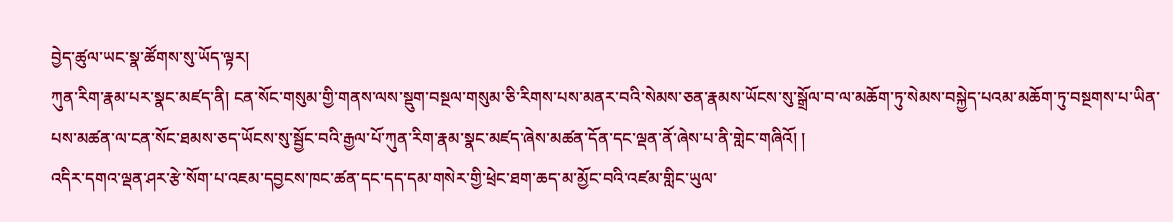བྱེད་ཚུལ་ཡང་སྣ་ཚོགས་སུ་ཡོད་ལྟར།
ཀུན་རིག་རྣམ་པར་སྣང་མཛད་ནི། ངན་སོང་གསུམ་གྱི་གནས་ལས་སྡུག་བསྔལ་གསུམ་ཅི་རིགས་པས་མནར་བའི་སེམས་ཅན་རྣམས་ཡོངས་སུ་སྒྲོལ་བ་ལ་མཆོག་ཏུ་སེམས་བསྐྱེད་པའམ་མཆོག་ཏུ་བསྔགས་པ་ཡིན་པས་མཚན་ལ་ངན་སོང་ཐམས་ཅད་ཡོངས་སུ་སྦྱོང་བའི་རྒྱལ་པོ་ཀུན་རིག་རྣམ་སྣང་མཛད་ཞེས་མཚན་དོན་དང་ལྡན་ནོ་ཞེས་པ་ནི་གླེང་གཞིའོ། །
འདིར་དགའ་ལྡན་ཤར་རྩེ་སོག་པ་འཇམ་དབྱངས་ཁང་ཚན་དང་དད་དམ་གསེར་གྱི་ཕྲེང་ཐག་ཆད་མ་མྱོང་བའི་འཛམ་གླིང་ཡུལ་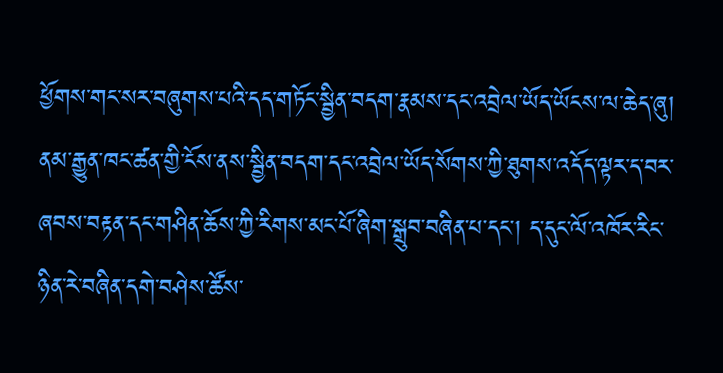ཕྱོགས་གང་སར་བཞུགས་པའི་དད་གཏོང་སྦྱིན་བདག་རྣམས་དང་འབྲེལ་ཡོད་ཡོངས་ལ་ཆེད་ཞུ།
ནམ་རྒྱུན་ཁང་ཚན་གྱི་ངོས་ནས་སྦྱིན་བདག་དང་འབྲེལ་ཡོད་སོགས་ཀྱི་ཐུགས་འདོད་ལྟར་ད་བར་ཞབས་བརྟན་དང་གཤིན་ཆོས་ཀྱི་རིགས་མང་པོ་ཞིག་སྒྲུབ་བཞིན་པ་དང་། ད་དུང་ལོ་འཁོར་རིང་ཉིན་རེ་བཞིན་དགེ་བཤེས་ཚོས་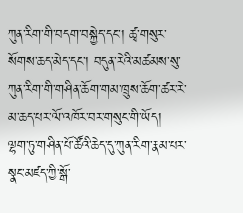ཀུན་རིག་གི་བདག་བསྐྱེད་དང་། ཚྭ་གསུར་སོགས་ཆད་མེད་དང་། བདུན་རེའི་མཚམས་སུ་ཀུན་རིག་གི་གཤིན་ཆོག་གམ་ཁྲུས་ཆོག་ཚར་རེ་མ་ཆད་པར་ལོ་འཁོར་བར་གསུང་གི་ཡོད།
ལྷག་ཏུ་གཤིན་པོ་ཚོའི་ཆེད་དུ་ཀུན་རིག་རྣམ་པར་སྣང་མཛད་ཀྱི་སྒོ་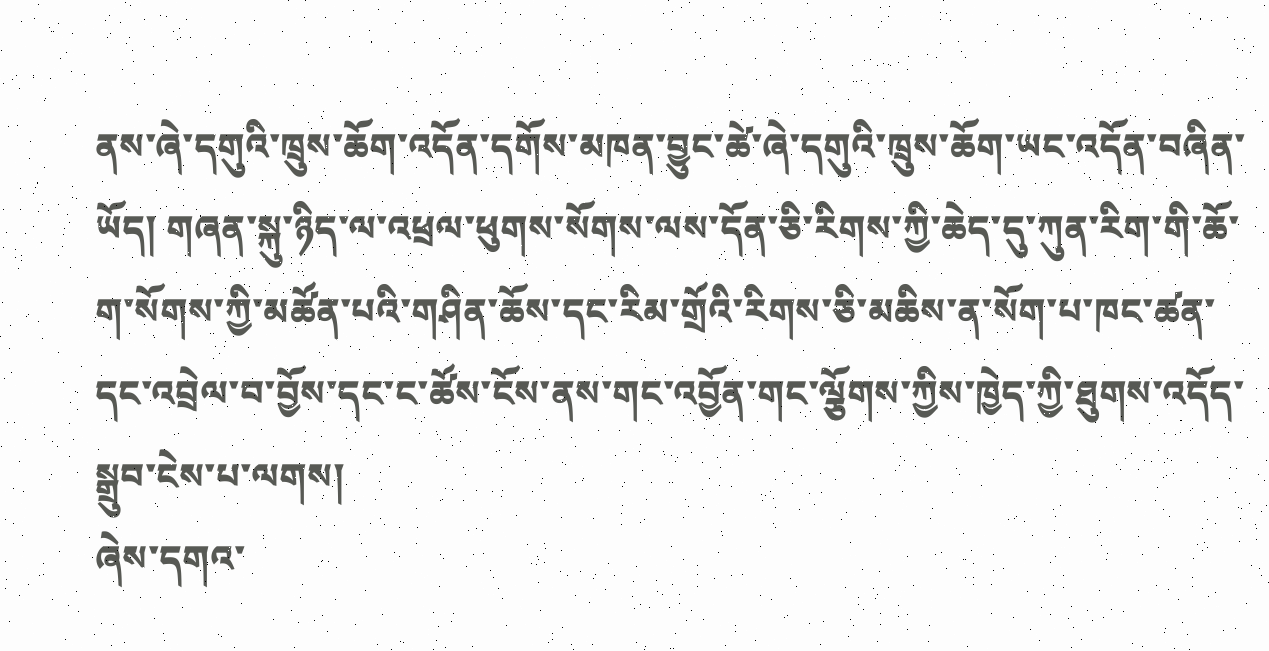ནས་ཞེ་དགུའི་ཁྲུས་ཆོག་འདོན་དགོས་མཁན་བྱུང་ཚེ་ཞེ་དགུའི་ཁྲུས་ཆོག་ཡང་འདོན་བཞིན་ཡོད། གཞན་སྐུ་ཉིད་ལ་འཕྲལ་ཕུགས་སོགས་ལས་དོན་ཅི་རིགས་ཀྱི་ཆེད་དུ་ཀུན་རིག་གི་ཆོ་ག་སོགས་ཀྱི་མཚོན་པའི་གཤིན་ཆོས་དང་རིམ་གྲོའི་རིགས་ཅི་མཆིས་ན་སོག་པ་ཁང་ཚན་དང་འབྲེལ་བ་བྱོས་དང་ང་ཚོས་ངོས་ནས་གང་འབྱོན་གང་ལྕོགས་ཀྱིས་ཁྱེད་ཀྱི་ཐུགས་འདོད་སྒྲུབ་ངེས་པ་ལགས།
ཞེས་དགའ་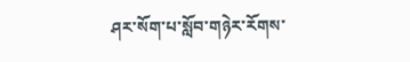ཤར་སོག་པ་སློབ་གཉེར་རོགས་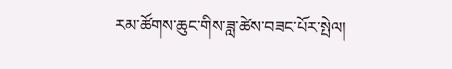རམ་ཚོགས་ཆུང་གིས་ཟླ་ཚེས་བཟང་པོར་སྤེལ།